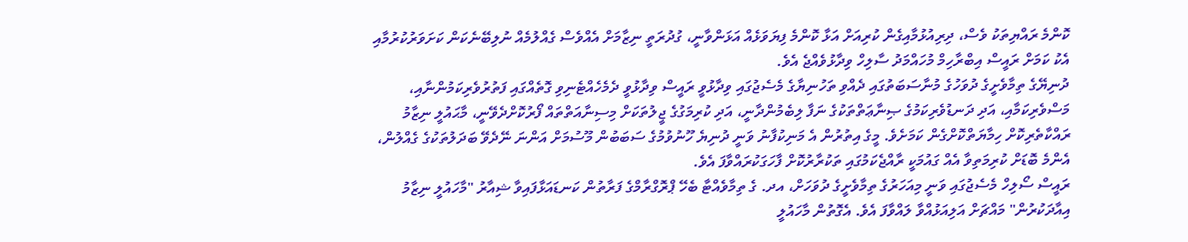ކޮންމެ ރައްޔިތަކު ވެސް، ދިރިއުޅުމާއިގެން ކުރިއަށް އަޅާ ކޮންމެ ފިޔަވަޅެއް އަޅަންވާނީ، ގުދުރަތީ ނިޒާމަށް އެއްވެސް ގެއްލުމެއް ނުލިބޭނެކަން ކަށަވަރުކުރުމާއި އެކު ކަމަށް ރައީސް އިބްރާހިމް މުހައްމަދު ސާލިހް ވިދާޅުވެއްޖެ އެވެ.
ދުނިޔޭގެ ތިމާވެށީގެ ދުވަހުގެ މުނާސަބަތުގައި ދެއްވި ތަހުނިޔާގެ މެސެޖުގައި ވިދާޅުވީ ރައީސް ވިދާޅުވީ ދެމެހެއްޓެނިވި ގޮތެއްގައި ފަތުރުވެރިކަމުންނާއި، މަސްވެރިކަމާއި، އަދި ދަނޑުވެރިކަމުގެ ޞިނާޢަތްތަކުގެ ނަފާ ލިބެމުންދާނީ، އަދި ކުރިމަގުގެ ޖީލުތަކަށް މިސިނާއަތްތައް ފޯރުކޮށްދެވޭނީ، މާޙައުލީ ނިޒާމު ރައްކާތެރިކޮށް ހިމާޔަތްކޮށްގެން ކަމަށެވެ. މީގެ އިތުރުން އެ މަނިކުފާނު ވަނީ ދުނިޔެ ހޫނުވުމުގެ ސަބަބުން މޫސުމަށް އަންނަ ނޭދެވޭ ބަދަލުތަކުގެ ގެއްލުން، އެންމެ ބޮޑަށް ކުރިމަތިވާ އެއް ގައުމަކީ ރާއްޖެކަމުގައި ތަކުރާރުކޮށް ފާހަގަކުރައްވާފަ އެވެ.
ރައީސް ސޯލިހް މެސެޖުގައި ވަނީ މިއަހަރުގެ ތިމާވެށީގެ ދުވަހަށް، އދ. ގެ ތިމާވެއްޓާ ބެހޭ ޕްރޮގްރާމްގެ ފަރާތުން ކަނޑައަޅާފައިވާ ޝިއާރު "މާހައުލީ ނިޒާމު އިއާދަކުރުން" މައްޗަށް އަލިއަޅުއްވާ ލައްވާފަ އެވެ. އެގޮތުން މާހައުލީ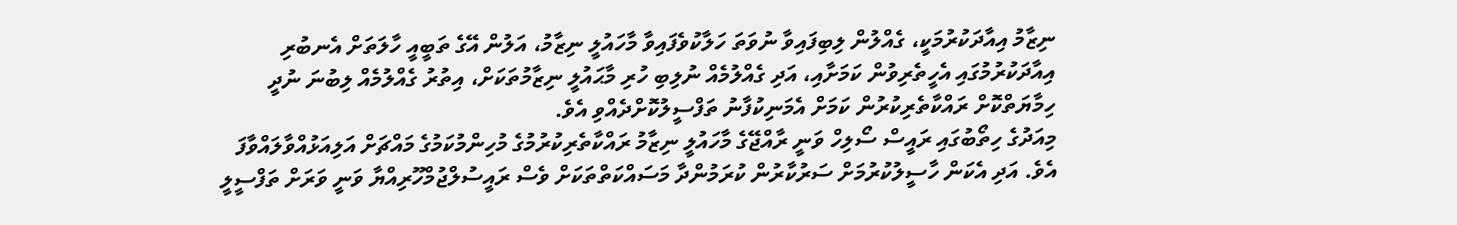ނިޒާމު އިއާދަކުރުމަކީ، ގެއްލުން ލިބިފައިވާ ނުވަތަ ހަލާކުވެފައިވާ މާހައުލީ ނިޒާމު، އަލުން އޭގެ ތަބީއީ ހާލަތަށް އެނބުރި އިއާދަކުރުމުގައި އެހީތެރިވުން ކަމަށާއި، އަދި ގެއްލުމެއް ނުލިބި ހުރި މާޙައުލީ ނިޒާމުތަކަށް، އިތުރު ގެއްލުމެއް ލިބުނަ ނުދީ ހިމާޔަތްކޮށް ރައްކާތެރިކުރުން ކަމަށް އެމަނިކުފާނު ތަފްސީލުކޮށްދެއްވި އެވެ.
މިއަދުގެ ހިތޯބުގައި ރައީސް ސޯލިހް ވަނީ ރާއްޖޭގެ މާހައުލީ ނިޒާމު ރައްކާތެރިކުރުމުގެ މުހިންމުކަމުގެ މައްޗަށް އަލިއަޅުއްވާލައްވާފަ އެވެ. އަދި އެކަން ހާސީލުކުރުމަށް ސަރުކާރުން ކުރަމުންދާ މަސައްކަތްތަކަށް ވެސް ރައީސުލްޖުމްހޫރިއްޔާ ވަނީ ވަރަށް ތަފްސީލީ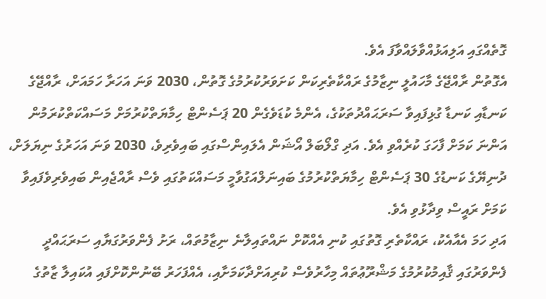ގޮތެއްގައި އަލިއަޅުއްވާލައްވާފަ އެވެ.
އެގޮތުން ރާއްޖޭގެ މާހައުލީ ނިޒާމުގެ ރައްކާތެރިކަން ކަށަވަރުކުރުމުގެ ގޮތުން، 2030 ވަނަ އަހަރާ ހަމައަށް، ރާއްޖޭގެ ކަނޑާއި ކަނޑާ ގުޅިފައިވާ ސަރަޙައްދުތަކުގެ، އެންމެ ކުޑަވެގެން 20 ޕަސެންޓް ހިމާޔަތްކުރުމަށް މަސައްކަތްކުރަމުން އަންނަ ކަމަށް ފާހަގަ ކުރެއްވި އެވެ. އަދި ގްލޯބަލް އޯޝަން އެލައިންސްގައި ބައިވެރިވެ، 2030 ވަނަ އަހަރުގެ ނިޔަލަށް، ދުނިޔޭގެ ކަނޑުގެ 30 ޕަސެންޓް ހިމާޔަތްކުރުމުގެ ބައިނަލްއަގުވާމީ މަސައްކަތުގައި ވެސް ރާއްޖެއިން ބައިވެރިވެފައިވާ ކަމަށް ރައީސް ވިދާޅުވި އެވެ.
އަދި ހަމަ އެއާއެކު، ރައްކާތެރި ގޮތުގައި ކުނި އެއްކޮށް ނައްތައިލާނެ ނިޒާމުތައް، ރަށު ފެންވަރުގަޔާއި ސަރަޙައްދީ ފެންވަރުގައި ޤާއިމުކުރުމުގެ މަޝްރޫޢުތައް މިހާރުވެސް ކުރިއަށްދާކަމަށާއި، އެއްފަހަރު ބޭނުންކޮށްފައި އުކައިލާ ޒާތުގެ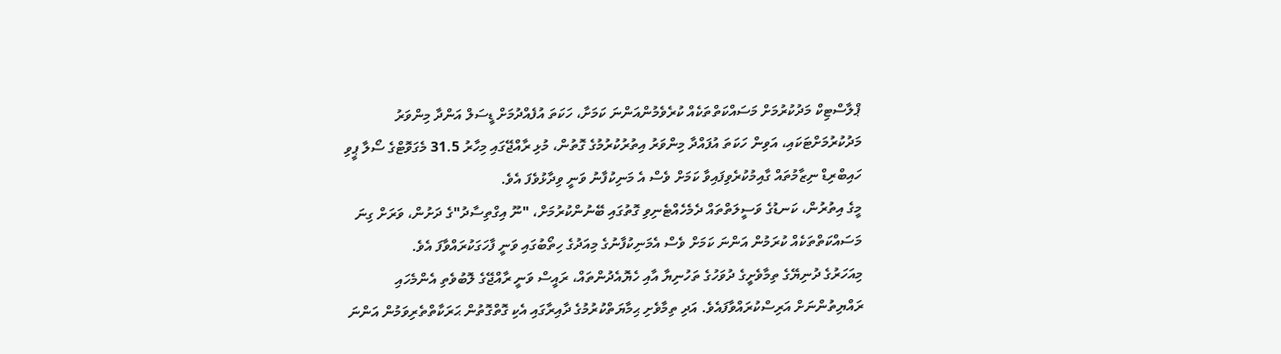ޕްލާސްޓިކް މަދުކުރުމަށް މަސައްކަތްތަކެއް ކުރެވެމުންއަންނަ ކަމަށާ، ހަކަތަ އުފެއްދުމަށް ޑީސަލް އަންދާ މިންވަރު މަދުކުރުމަށްޓަކައި، އަވިން ހަކަތަ އުފައްދާ މިންވަރު އިތުރުކުރުމުގެ ގޮތުން، މުޅި ރާއްޖޭގައި މިހާރު 31.5 މެގަވޮޓްގެ ސޯލާ ޕީވި ހައިބްރިޑް ނިޒާމުތައް ގާއިމުކުރެވިފައިވާ ކަމަށް ވެސް އެ މަނިކުފާނު ވަނީ ވިދާޅުވެފަ އެވެ.
މީގެ އިތުރުން، ކަނޑުގެ ވަސީލަތްތައް ދެމެހެއްޓެނިވި ގޮތުގައި ބޭނުންކުރުމަށް، "ނޫ އިގްތިސާދު"ގެ ދަށުން، ވަރަށް ގިނަ މަސައްކަތްތަކެއް ކުރަމުން އަންނަ ކަމަށް ވެސް އެމަނިކުފާނުގެ މިއަދުގެ ހިތޯބުގައި ވަނީ ފާހަގަކުރައްވާފަ އެވެ.
މިއަހަރުގެ ދުނިޔޭގެ ތިމާވެށީގެ ދުވަހުގެ ތަހުނިޔާ އާއި ހެޔޮއެދުންތައް، ރައީސް ވަނީ ރާއްޖޭގެ ލޮބުވެތި އެންމެހައި ރައްޔިތުންނަށް އަރިސްކުރައްވާފައެވެ. އަދި ތިމާވެށި ޙިމާޔަތްކުރުމުގެ ދާއިރާގައި އެކި ގޮތްގޮތުން ޙަރަކާތްތެރިވަމުން އަންނަ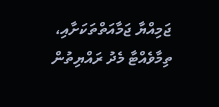ޖަމިއްޔާ ޖަމާއަތްތަކަށާއި، ތިމާވެއްޓާ މެދު ރައްޔިތުން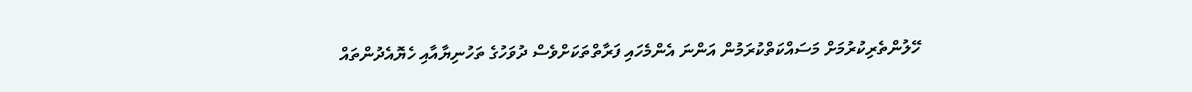ހޭލުންތެރިކުރުމަށް މަސައްކަތްކުރަމުން އަންނަ އެންމެހައި ފަރާތްތަކަށްވެސް ދުވަހުގެ ތަހުނިޔާއާއި ހެޔޮއެދުންތައް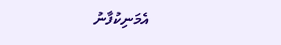އެމަނިކުފާނު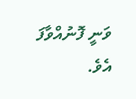ވަނީ ފޮނުއްވާފަ އެވެ.